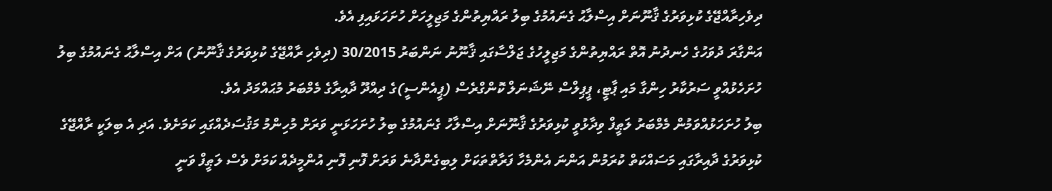ދިވެހިރާއްޖޭގެ ކުޅިވަރުގެ ޤާނޫނަށް އިސްލާޙު ގެނައުމުގެ ބިލު ރައްޔިތުންގެ މަޖިލީހަށް ހުށަހަޅައިފި އެވެ.
އަންގާރަ ދުވަހުގެ ހެނދުނު އޮތް ރައްޔިތުންގެ މަޖިލީހުގެ ޖަލްސާގައި ޤާނޫނު ނަންބަރު 30/2015 (ދިވެހި ރާއްޖޭގެ ކުޅިވަރުގެ ޤާނޫނު) އަށް އިސްލާޙު ގެނައުމުގެ ބިލު ހުށަހެޅުއްވީ ސަރުކާރު ހިންގާ މައި ޕާޓީ، ޕީޕިލްސް ނޭޝަނަލް ކޮންގްރެސް (ޕީއެންސީ)ގެ ދިއްދޫ ދާއިރާގެ މެމްބަރު މުޙައްމަދު އެވެ.
ބިލު ހުށަހަޅުއްވަމުން މެމްބަރު ލަޠީފް ވިދާޅުވީ ކުޅިވަރުގެ ޤާނޫނަށް އިސްލާހު ގެނައުމުގެ ބިލު ހުށަހަޅަނީ ވަރަށް މުހިންމު މަޤުސަދެއްގައި ކަމަށެވެ. އަދި އެ ބިލަކީ ރާއްޖޭގެ ކުޅިވަރުގެ ދާއިރާގައި މަސައްކަތް ކުރަމުން އަންނަ އެންމެހާ ފަރާތްތަކަށް ލިބިގެންދާނެ ވަރަށް ފޮނި ފޮނި އުންމީދެއް ކަމަށް ވެސް ލަޠީފް ވަނީ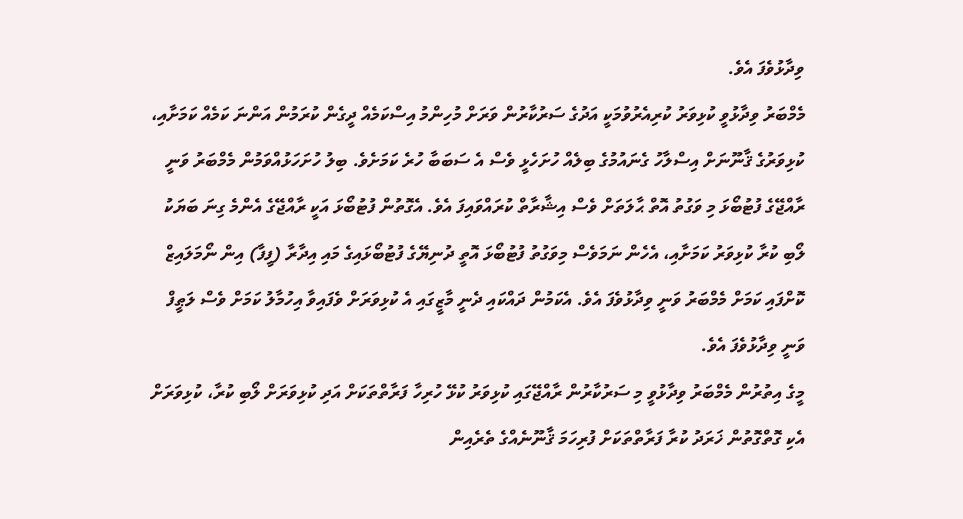ވިދާޅުވެފަ އެވެ.
މެމްބަރު ވިދާޅުވީ ކުޅިވަރު ކުރިއެރުވުމަކީ އަދުގެ ސަރުކާރުން ވަރަށް މުހިންމު އިސްކަމެއް ދީގެން ކުރަމުން އަންނަ ކަމެއް ކަމަށާއި، ކުޅިވަރުގެ ޤާނޫނަށް އިސްލާހު ގެނައުމުގެ ބިލެއް ހުށަހެޅީ ވެސް އެ ސަބަބާ ހުރެ ކަމަށެވެ. ބިލު ހުށަހަޅުއްވަމުން މެމްބަރު ވަނީ ރާއްޖޭގެ ފުޓުބޯޅަ މި ވަގުތު އޮތް ޙާލަތަށް ވެސް އިޝާރާތް ކުރައްވައިފަ އެވެ. އެގޮތުން ފުޓުބޯޅަ އަކީ ރާއްޖޭގެ އެންމެ ގިނަ ބަޔަކު ލޯބި ކުރާ ކުޅިވަރު ކަމަށާއި، އެހެން ނަމަވެސް މިވަގުތު ފުޓުބޯޅަ އޮތީ ދުނިޔޭގެ ފުޓުބޯޅައިގެ މައި އިދާރާ (ފީފާ) އިން ނޯމަލައިޒް ކޮށްފައި ކަމަށް މެމްބަރު ވަނީ ވިދާޅުވެފަ އެވެ. އެކަމުން ދައްކައި ދެނީ މާޒީގައި އެ ކުޅިވަރަށް ވެފައިވާ އިހުމާލު ކަމަށް ވެސް ލަޠީފް ވަނީ ވިދާޅުވެފަ އެވެ.
މީގެ އިތުރުން މެމްބަރު ވިދާޅުވީ މި ސަރުކާރުން ރާއްޖޭގައި ކުޅިވަރު ކުޅޭ ހުރިހާ ފަރާތްތަކަށް އަދި ކުޅިވަރަށް ލޯބި ކުރާ، ކުޅިވަރަށް އެކި ގޮތްގޮތުން ޚަރަދު ކުރާ ފަރާތްތަކަށް ފުރިހަމަ ޤާނޫނެއްގެ ތެރެއިން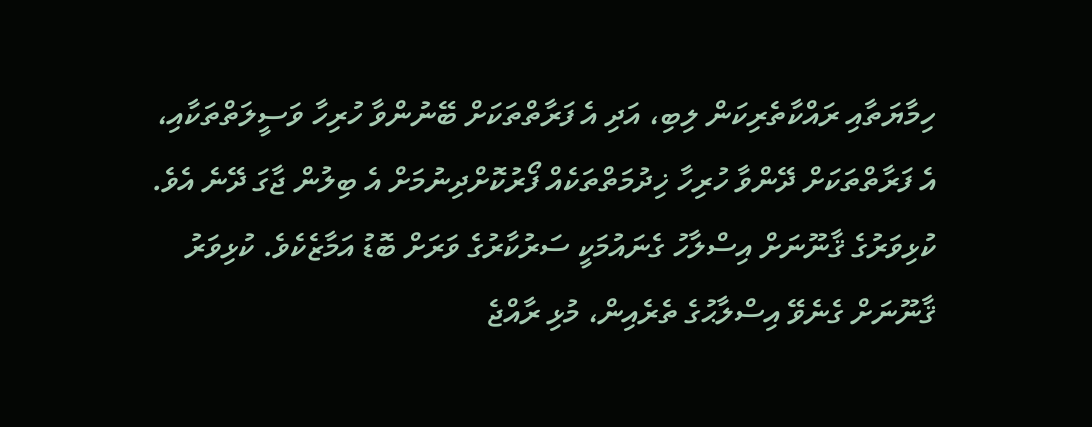ހިމާޔަތާއި ރައްކާތެރިކަން ލިބި، އަދި އެ ފަރާތްތަކަށް ބޭނުންވާ ހުރިހާ ވަސީލަތްތަކާއި، އެ ފަރާތްތަކަށް ދޭންވާ ހުރިހާ ޚިދުމަތްތަކެއް ފޯރުކޮށްދިނުމަށް އެ ބިލުން ޖާގަ ދޭނެ އެވެ.
ކުޅިވަރުގެ ޤާނޫނަށް އިސްލާހު ގެނައުމަކީ ސަރުކާރުގެ ވަރަށް ބޮޑު އަމާޒެކެވެ. ކުޅިވަރު ޤާނޫނަށް ގެނެވޭ އިސްލާޙުގެ ތެރެއިން، މުޅި ރާއްޖެ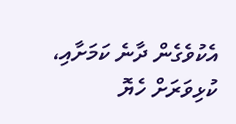އެކުވެގެން ދާނެ ކަމަށާއި، ކުޅިވަރަށް ހެޔޮ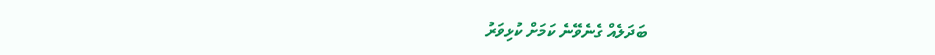ބަދަލެއް ގެނެވޭނެ ކަމަށް ކުޅިވަރު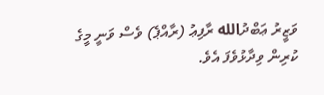ވަޒީރު ޢަބްދުالله ރާފިޢު (ރާއްޕެ) ވެސް ވަނީ މީގެ ކުރިން ވިދާޅުވެފަ އެވެ.